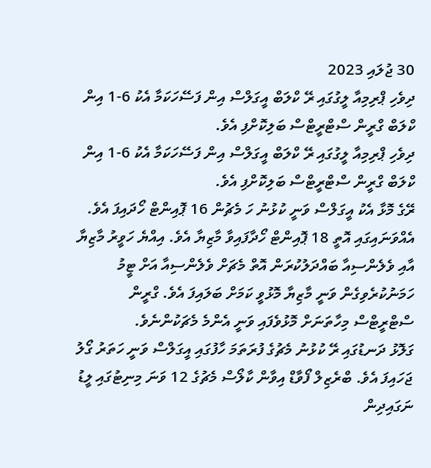30 ޖުލައި 2023
ދިވެހި ޕްރިމިއާ ލީގުގައި ރޭ ކްލަބް އީގަލްސް އިން ފަސޭހަކަމާ އެކު 6-1 އިން ކްލަބް ގްރީން ސްޓްރީޓްސް ބަލިކޮށްފި އެވެ.
ދިވެހި ޕްރިމިއާ ލީގުގައި ރޭ ކްލަބް އީގަލްސް އިން ފަސޭހަކަމާ އެކު 6-1 އިން ކްލަބް ގްރީން ސްޓްރީޓްސް ބަލިކޮށްފި އެވެ.
ރޭގެ މޮޅާ އެކު އީގަލްސް ވަނީ ކުޅުނު ހަ މެޗުން 16 ޕޮއިންޓް ހޯދައިފަ އެވެ. އެއްވަނައިގައި އޮތީ 18 ޕޮއިންޓް ހޯދާފައިވާ މާޒިޔާ އެވެ. އިއްޔެ ހަވީރު މާޒިޔާ އާއި ވެލެންސިއާ ބައްދަލުކުރަން އޮތް މެޗަށް ވެލެންސިއާ އަށް ޓީމު ހަމަނުކުރެވިގެން ވަނީ މާޒިޔާ މޮޅުވީ ކަމަށް ބަލައިފަ އެވެ. ގްރީން ސްޓްރީޓްސް މިހާތަނަށް މޮޅުވެފައި ވަނީ އެންމެ މެޗަކުންނެވެ.
ގަލޮޅު ދަނޑުގައި ރޭ ކުޅުނު މެޗުގެ ފުރަތަމަ ހާފުގައި އީގަލްސް ވަނީ ހަތަރު ގޯލު ޖަހައިފަ އެވެ. ބްރެޒިލް ފޯވާޑް އިވާން ކާލޯސް މެޗުގެ 12 ވަނަ މިނިޓުގައި ލީޑު ނަގައިދިން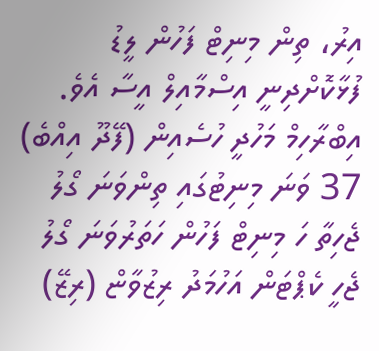އިރު، ތިން މިނިޓް ފަހުން ލީޑު ފުޅާކޮށްދިނީ އިސްމާއިލް އީސާ އެވެ. އިބްރާހިމް މަހުދީ ހުސެއިން (ފޭދޫ އިއްބެ) 37 ވަނަ މިނިޓުގައި ތިންވަނަ ގޯލު ޖެހިތާ ހަ މިނިޓް ފަހުން ހަތަރުވަނަ ގޯލު ޖެހީ ކެޕްޓަން އަހުމަދު ރިޒުވާޏް (ރިޒޭ)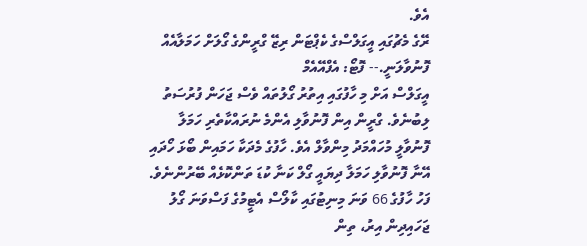އެވެ.
ރޭގެ މެޗުގައި އީގަލްސްގެ ކެޕްޓަން ރިޒޭ ގްރީންގެ ގޯލަށް ހަމަލާއެއް ފޮނުވާލަނީ.-- ފޮޓޯ: އެފްއޭއެމް
އީގަލްސް އަށް މި ހާފުގައި އިތުރު ގޯލުތައް ވެސް ޖަހަން ފުރުސަތު ލިބުނެވެ. ގްރީން އިން ފޮނުވާލި އެންމެ ނުރައްކާތެރި ހަމަލާ ފޮނުވާލީ މުހައްމަދު މިންވާލް އެވެ. ހާފުގެ މެދަކާ ހަމައިން ބޯޅަ ހޯދައި އޭނާ ފޮނުވާލި ހަމަލާ ދިޔައީ ގޯލް ކަނާ ކުޑަ ތަންކޮޅެއް ބޭރުންނެވެ.
ފަހު ހާފުގެ 66 ވަނަ މިނިޓުގައި ކާލޯސް އެޓީމުގެ ފަސްވަނަ ގޯލު ޖަހައިދިން އިރު، ތިން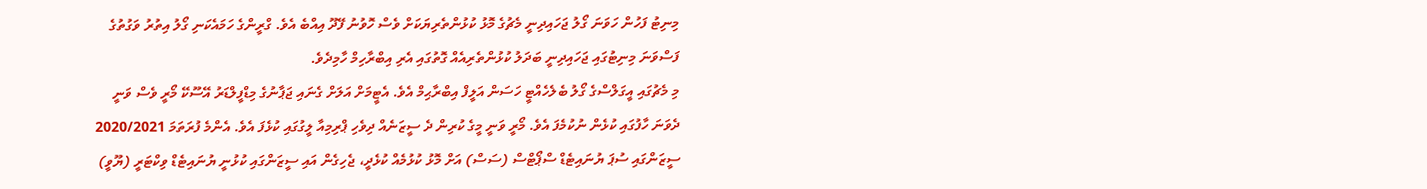މިނިޓު ފަހުން ހަވަނަ ގޯލު ޖަހައިދިނީ މެޗުގެ މޮޅު ކުޅުންތެރިޔަކަށް ވެސް ހޮވުނު ފޭދޫ އިއްބެ އެވެ. ގްރީންގެ ހަމައެކަނި ގޯލު އިތުރު ވަގުތުގެ ފަސްވަނަ މިނިޓުގައި ޖަހައިދިނީ ބަދަލު ކުޅުންތެރިއެއް ގޮތުގައި އެރި އިބްރާހިމް ހާމިދެވެ.
މި މެޗުގައި އީގަލްސްގެ ގޯލު ބެލެހެއްޓީ ހަސަން އަލީފް އިބްރާޙިމް އެވެ. އެޓީމަށް އަލަށް ގެނައި ޖަޕާނުގެ މިޑްފީލްޑަރު އޭސޫކޭ މޯރީ ވެސް ވަނީ ދެވަނަ ހާފުގައި ކުޅެން ނުކުމެފަ އެވެ. މޯރީ ވަނީ މީގެ ކުރިން ދެ ސީޒަނެއް ދިވެހި ޕްރިމިއާ ލީގުގައި ކުޅެފަ އެވެ. އެންމެ ފުރަތަމަ 2020/2021 ސީޒަންގައި ސުޕަ ޔުނައިޓެޑް ސްޕޯޓްސް (ސަސް) އަށް މޮޅު ކުޅުމެއް ކުޅެދީ، ޖެހިގެން އައި ސީޒަންގައި ކުޅުނީ ޔުނައިޓެޑް ވިކްޓަރީ (ޔޫވީ)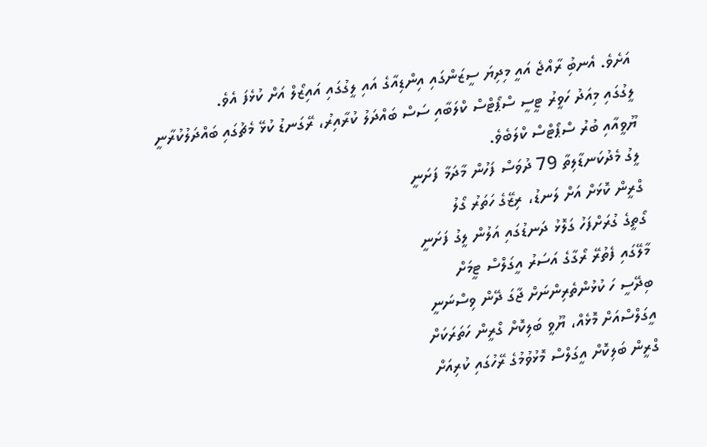އަށެވެ. އެނބުި ރާއްޖެ އައީ މިދިޔަ ސީޒަންގައި އިންޑިއާގެ އައި ލީގުގައި އައިޒޯލް އަށް ކުޅެފަ އެވެ.
ލީގުގައި މިއަދު ހަވީރު ޓީސީ ސްޕޯޓްސް ކްލަބާއި ސަސް ބައްދަލު ކުރާއިރު، ރޭގަނޑު ކުޅޭ މެޗުގައި ބައްދަލުކުރާނީ ޔޫވީއާއި ބުރު ސްޕޯޓްސް ކްލަބެވެ.
ލީގު މެދުކަނޑާލިތާ 79 ދުވަސް ފަހުން މާދަމާ ފަށަނީ
ގްރީން ކޮޅަށް އަށް ލަނޑު، ރިޒޭގެ ހަތަރު ގޯލު
ގޯތީގެ ގުރަށްފަހު ގަލޮޅު ދަނޑުގައި އަލުން ލީގު ފަށަނީ
މާލޭގައި ފެތުރޭ ރޯގާގެ އަސަރު އީގަލްސް ޓީމަށް
ބިދޭސީ ހަ ކުޅުންތެރިންނަށް ޖާގަ ދޭން ވިސްނަނީ
އީގަލްސްއަށް މޮޅެއް، ޔޫވީ ބަލިކޮށް ގްރީން ހަތަރަކަށް
ގްރީން ބަލިކޮށް އީގަލްސް މޮޅުވުމުގެ ރޭހުގައި ކުރިއަށް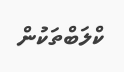ކްލަބްތަކުން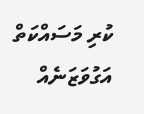ކުރި މަސައްކަތް އަގުވަޒަނެއް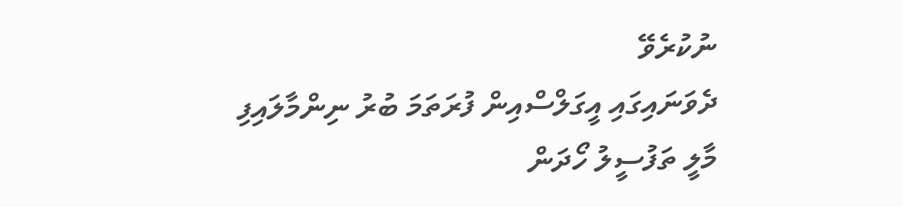ނުކުރެވޭ
ދެވަނައިގައި އީގަލްސްއިން ފުރަތަމަ ބުރު ނިންމާލައިފި
މާލީ ތަފުސީލު ހޯދަން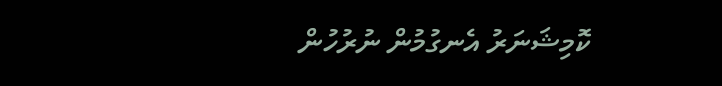ކޮމިޝަނަރު އެނގުމުން ނުރުހުން